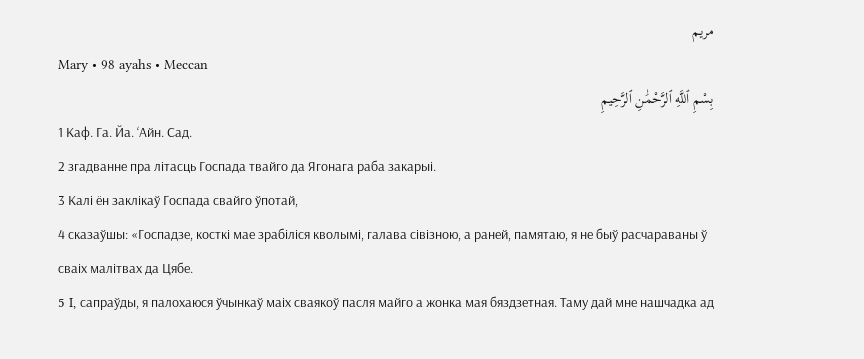مريم
Mary • 98 ayahs • Meccan
بِسْمِ ٱللَّهِ ٱلرَّحْمَٰنِ ٱلرَّحِيمِ
1 Каф. Га. Йа. ‘Айн. Сад.
2 згадванне пра літасць Госпада твайго да Ягонага раба закарыі.
3 Калі ён заклікаў Госпада свайго ўпотай,
4 сказаўшы: «Госпадзе, косткі мае зрабіліся кволымі, галава сівізною, а раней, памятаю, я не быў расчараваны ў сваіх малітвах да Цябе.
5 I, сапраўды, я палохаюся ўчынкаў маіх сваякоў пасля майго а жонка мая бяздзетная. Таму дай мне нашчадка ад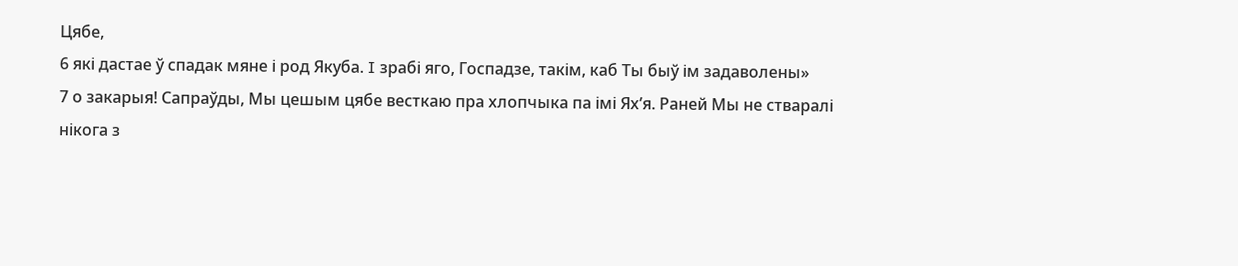Цябе,
6 які дастае ў спадак мяне і род Якуба. I зрабі яго, Госпадзе, такім, каб Ты быў ім задаволены»
7 о закарыя! Сапраўды, Мы цешым цябе весткаю пра хлопчыка па імі Ях’я. Раней Мы не стваралі нікога з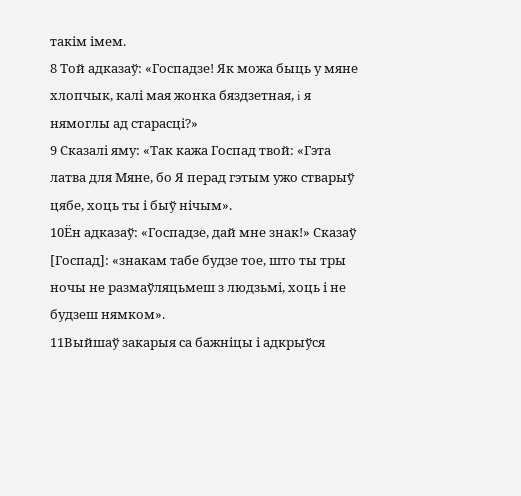такім імем.
8 Той адказаў: «Госпадзе! Як можа быць у мяне хлопчык, калі мая жонка бяздзетная, i я нямоглы ад старасці?»
9 Сказалі яму: «Так кажа Госпад твой: «Гэта латва для Мяне, бо Я перад гэтым ужо стварыў цябе, хоць ты і быў нічым».
10Ён адказаў: «Госпадзе, дай мне знак!» Сказаў [Госпад]: «знакам табе будзе тое, што ты тры ночы не размаўляцьмеш з людзьмі, хоць і не будзеш нямком».
11Выйшаў закарыя са бажніцы і адкрыўся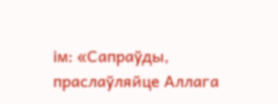ім: «Сапраўды, праслаўляйце Аллага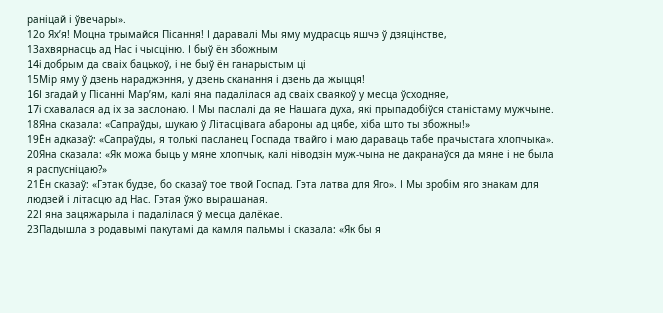раніцай і ўвечары».
12о Ях’я! Моцна трымайся Пісання! I даравалі Мы яму мудрасць яшчэ ў дзяцінстве,
13ахвярнасць ад Нас i чысціню. I быў ён збожным
14i добрым да сваіх бацькоў, i не быў ён ганарыстым цi
15Мір яму ў дзень нараджэння, у дзень сканання і дзень да жыцця!
16I згадай у Пісанні Мар’ям, калі яна падалілася ад сваіх сваякоў у месца ўсходняе,
17i схавалася ад іх за заслонаю. I Мы паслалі да яе Нашага духа, які прыпадобіўся станістаму мужчыне.
18Яна сказала: «Сапраўды, шукаю ў Літасцівага абароны ад цябе, хіба што ты збожны!»
19Ён адказаў: «Сапраўды, я толькі пасланец Госпада твайго і маю дараваць табе прачыстага хлопчыка».
20Яна сказала: «Як можа быць у мяне хлопчык, калі ніводзін муж-чына не дакранаўся да мяне і не была я распусніцаю?»
21Ён сказаў: «Гэтак будзе, бо сказаў тое твой Госпад. Гэта латва для Яго». I Мы зробім яго знакам для людзей і літасцю ад Нас. Гэтая ўжо вырашаная.
22І яна зацяжарыла і падалілася ў месца далёкае.
23Падышла з родавымі пакутамі да камля пальмы і сказала: «Як бы я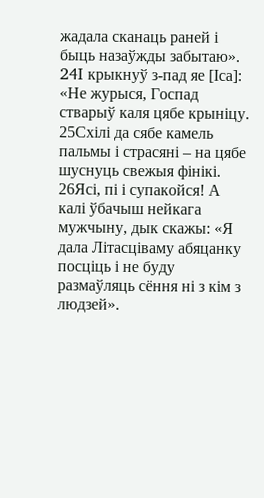жадала сканаць раней і быць назаўжды забытаю».
24I крыкнуў з-пад яе [Іса]: «Не журыся, Госпад стварыў каля цябе крыніцу.
25Схілі да сябе камель пальмы і страсяні – на цябе шуснуць свежыя фінікі.
26Ясі, пі і супакойся! А калі ўбачыш нейкага мужчыну, дык скажы: «Я дала Літасціваму абяцанку посціць і не буду размаўляць сёння ні з кім з людзей».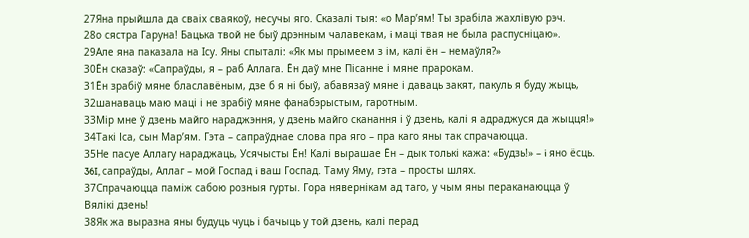27Яна прыйшла да сваіх сваякоў, несучы яго. Сказалі тыя: «о Мар’ям! Ты зрабіла жахлівую рэч.
28о сястра Гаруна! Бацька твой не быў дрэнным чалавекам, i маці твая не была распусніцаю».
29Але яна паказала на Iсу. Яны спыталі: «Як мы прымеем з ім, калі ён – немаўля?»
30Ён сказаў: «Сапраўды, я – раб Аллага. Ён даў мне Пісанне і мяне прарокам.
31Ён зрабіў мяне блаславёным, дзе б я ні быў, абавязаў мяне і даваць закят, пакуль я буду жыць,
32шанаваць маю маці і не зрабіў мяне фанабэрыстым, гаротным.
33Мір мне ў дзень майго нараджэння, у дзень майго сканання і ў дзень, калі я адраджуся да жыцця!»
34Такі Іса, сын Мар’ям. Гэта – сапраўднае слова пра яго – пра каго яны так спрачаюцца.
35Не пасуе Аллагу нараджаць, Усячысты Ён! Калі вырашае Ён – дык толькі кажа: «Будзь!» – i яно ёсць.
36I, сапраўды, Аллаг – мой Госпад i ваш Госпад. Таму Яму, гэта – просты шлях.
37Спрачаюцца паміж сабою розныя гурты. Гора нявернікам ад таго, у чым яны пераканаюцца ў Вялікі дзень!
38Як жа выразна яны будуць чуць і бачыць у той дзень, калі перад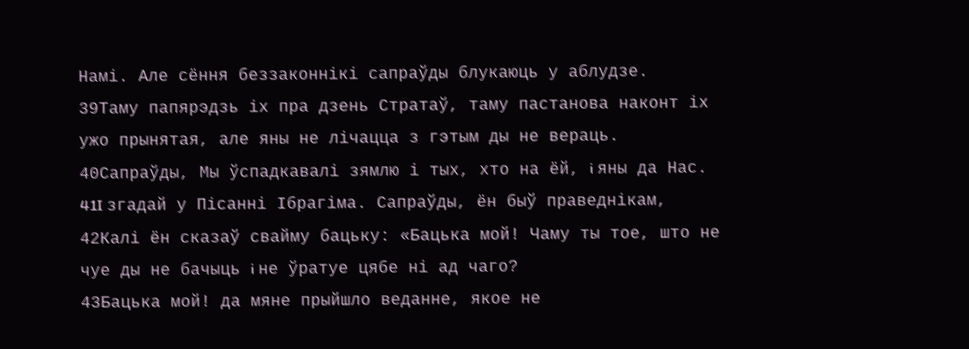Намі. Але сёння беззаконнікі сапраўды блукаюць у аблудзе.
39Таму папярэдзь іх пра дзень Стратаў, таму пастанова наконт іх ужо прынятая, але яны не лічацца з гэтым ды не вераць.
40Сапраўды, Мы ўспадкавалі зямлю і тых, хто на ёй, i яны да Нас.
41I згадай у Пісанні Ібрагіма. Сапраўды, ён быў праведнікам,
42Калі ён сказаў свайму бацьку: «Бацька мой! Чаму ты тое, што не чуе ды не бачыць i не ўратуе цябе ні ад чаго?
43Бацька мой! да мяне прыйшло веданне, якое не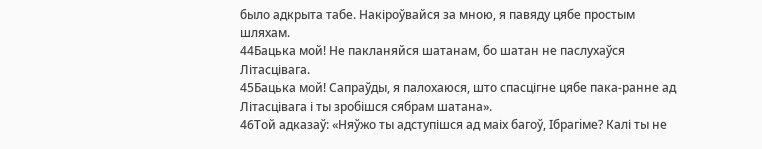было адкрыта табе. Накіроўвайся за мною, я павяду цябе простым шляхам.
44Бацька мой! Не пакланяйся шатанам, бо шатан не паслухаўся Літасцівага.
45Бацька мой! Сапраўды, я палохаюся, што спасцігне цябе пака-ранне ад Літасцівага і ты зробішся сябрам шатана».
46Той адказаў: «Няўжо ты адступішся ад маіх багоў, Iбрагiме? Калі ты не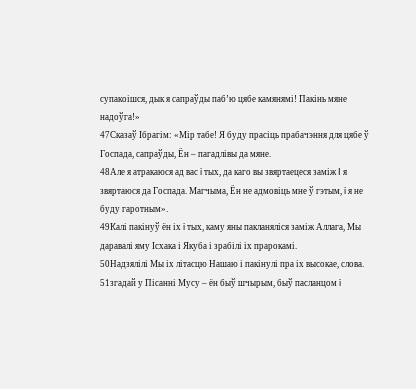супакоішся, дык я сапраўды паб’ю цябе камянямі! Пакінь мяне надоўга!»
47Сказаў Ібрагім: «Мір табе! Я буду прасіць прабачэння для цябе ў Госпада, сапраўды, Ён – пагадлівы да мяне.
48Але я атракаюся ад вас i тых, да каго вы звяртаецеся заміж I я звяртаюся да Госпада. Магчыма, Ён не адмовіць мне ў гэтым, i я не буду гаротным».
49Калі пакінуў ён іх i тых, каму яны пакланяліся заміж Аллага, Мы даравалі яму Iсхака і Якуба і зрабілі іх прарокамі.
50Надзялілі Мы іх літасцю Нашаю і пакінулі пра іх высокае, слова.
51згадай у Пісанні Мусу – ён быў шчырым, быў пасланцом i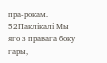пра-рокам.
52Паклікалі Мы яго з правага боку гары,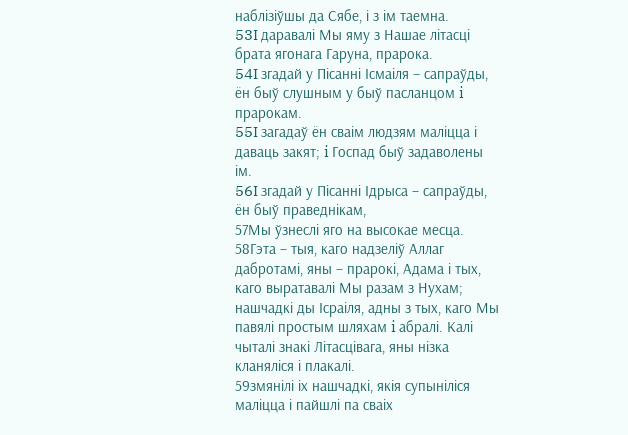наблізіўшы да Сябе, і з ім таемна.
53I даравалі Мы яму з Нашае літасці брата ягонага Гаруна, прарока.
54I згадай у Пісанні Ісмаіля – сапраўды, ён быў слушным у быў пасланцом i прарокам.
55I загадаў ён сваім людзям маліцца і даваць закят; i Госпад быў задаволены ім.
56I згадай у Пісанні Iдрыса – сапраўды, ён быў праведнікам,
57Мы ўзнеслі яго на высокае месца.
58Гэта – тыя, каго надзеліў Аллаг дабротамі, яны – прарокі, Адама і тых, каго выратавалі Мы разам з Нухам; нашчадкі ды Ісраіля, адны з тых, каго Мы павялі простым шляхам i абралі. Калі чыталі знакі Літасцівага, яны нізка кланяліся і плакалі.
59змянілі іх нашчадкі, якія супыніліся маліцца і пайшлі па сваіх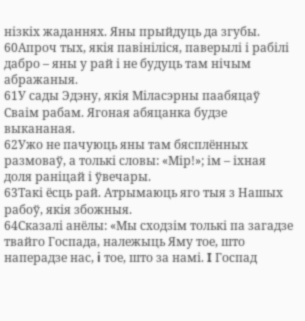нізкіх жаданнях. Яны прыйдуць да згубы.
60Апроч тых, якія павініліся, паверылі і рабілі дабро – яны у рай і не будуць там нічым абражаныя.
61У сады Эдэну, якія Міласэрны паабяцаў Сваім рабам. Ягоная абяцанка будзе выкананая.
62Ужо не пачуюць яны там бясплённых размоваў, а толькі словы: «Мір!»; ім – іхная доля раніцай і ўвечары.
63Такі ёсць рай. Атрымаюць яго тыя з Нашых рабоў, якія збожныя.
64Сказалі анёлы: «Мы сходзім толькі па загадзе твайго Госпада, належыць Яму тое, што наперадзе нас, i тое, што за намі. I Госпад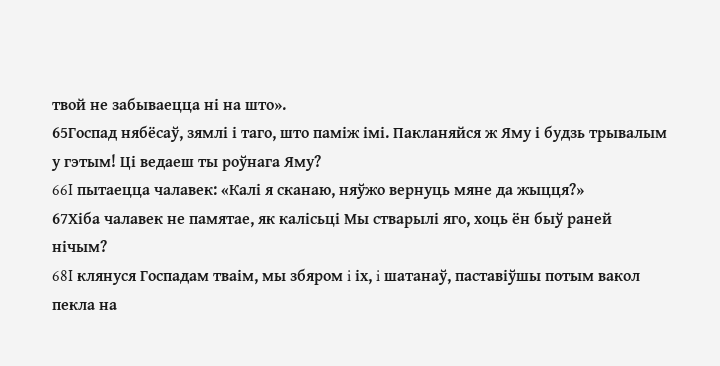твой не забываецца ні на што».
65Госпад нябёсаў, зямлі і таго, што паміж імі. Пакланяйся ж Яму і будзь трывалым у гэтым! Ці ведаеш ты роўнага Яму?
66I пытаецца чалавек: «Калі я сканаю, няўжо вернуць мяне да жыцця?»
67Хіба чалавек не памятае, як калісьці Мы стварылі яго, хоць ён быў раней нічым?
68I клянуся Госпадам тваім, мы збяром i іх, i шатанаў, паставіўшы потым вакол пекла на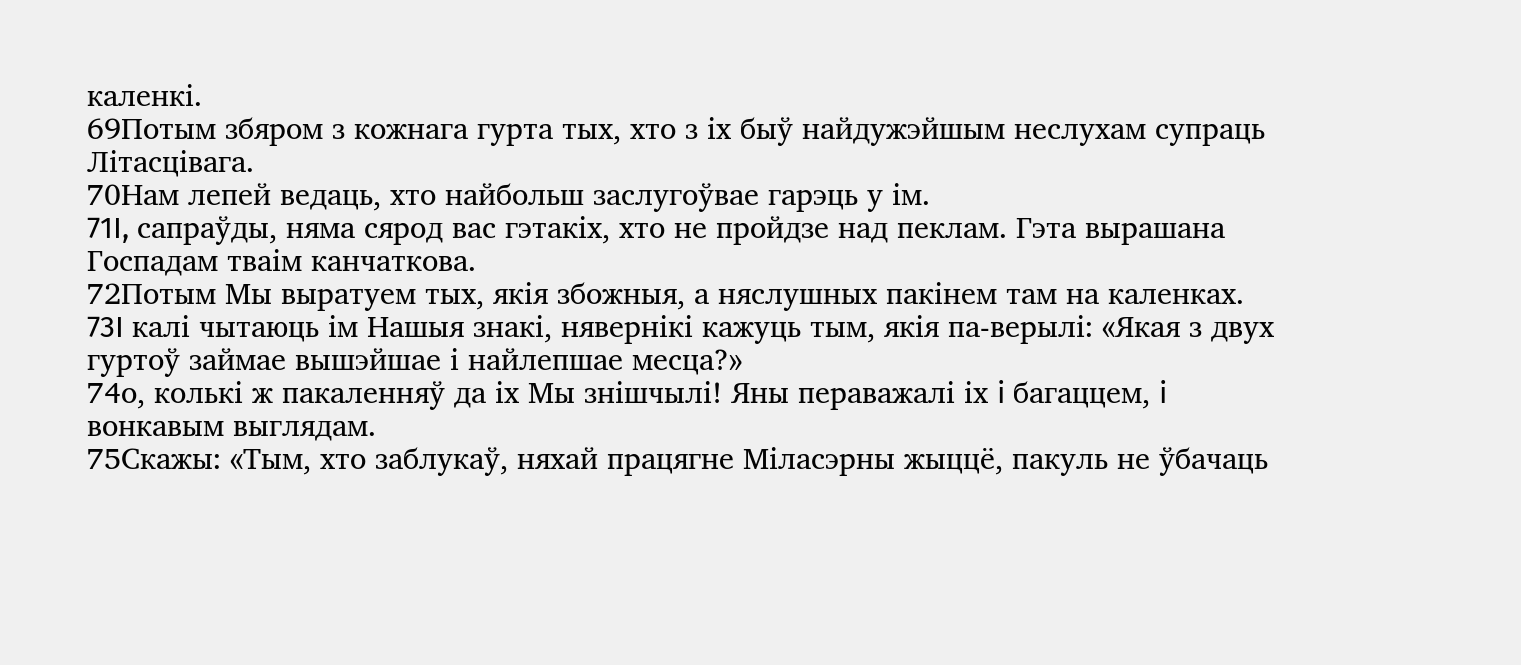каленкі.
69Потым збяром з кожнага гурта тых, хто з іх быў найдужэйшым неслухам супраць Літасцівага.
70Нам лепей ведаць, хто найбольш заслугоўвае гарэць у ім.
71I, сапраўды, няма сярод вас гэтакіх, хто не пройдзе над пеклам. Гэта вырашана Госпадам тваім канчаткова.
72Потым Мы выратуем тых, якія збожныя, а няслушных пакінем там на каленках.
73I калі чытаюць ім Нашыя знакі, нявернікі кажуць тым, якія па-верылі: «Якая з двух гуртоў займае вышэйшае і найлепшае месца?»
74о, колькі ж пакаленняў да іх Мы знішчылі! Яны пераважалі іх i багаццем, i вонкавым выглядам.
75Скажы: «Тым, хто заблукаў, няхай працягне Міласэрны жыццё, пакуль не ўбачаць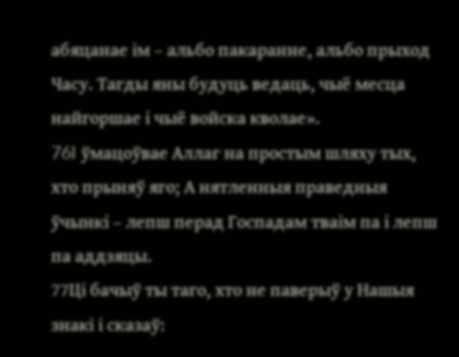абяцанае ім – альбо пакаранне, альбо прыход Часу. Тагды яны будуць ведаць, чыё месца найгоршае і чыё войска кволае».
76I ўмацоўвае Аллаг на простым шляху тых, хто прыняў яго; А нятленныя праведныя ўчынкі – лепш перад Госпадам тваім па і лепш па аддзяцы.
77Ці бачыў ты таго, хто не паверыў у Нашыя знакі і сказаў: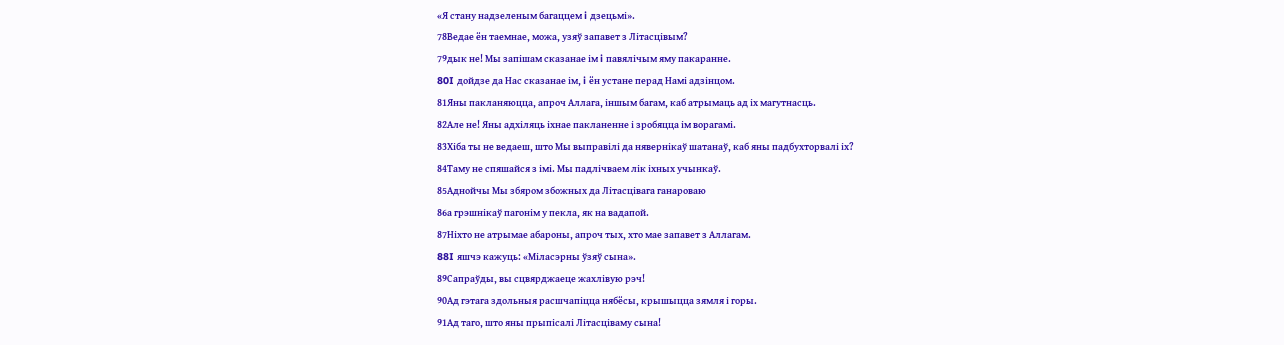«Я стану надзеленым багаццем i дзецьмі».
78Ведае ён таемнае, можа, узяў запавет з Літасцівым?
79дык не! Мы запішам сказанае ім i павялічым яму пакаранне.
80I дойдзе да Нас сказанае ім, i ён устане перад Намі адзінцом.
81Яны пакланяюцца, апроч Аллага, іншым багам, каб атрымаць ад іх магутнасць.
82Але не! Яны адхіляць іхнае пакланенне і зробяцца ім ворагамі.
83Хіба ты не ведаеш, што Мы выправілі да нявернікаў шатанаў, каб яны падбухторвалі іх?
84Таму не спяшайся з імі. Мы падлічваем лік іхных учынкаў.
85Аднойчы Мы збяром збожных да Літасцівага ганароваю
86а грэшнікаў пагонім у пекла, як на вадапой.
87Ніхто не атрымае абароны, апроч тых, хто мае запавет з Аллагам.
88I яшчэ кажуць: «Міласэрны ўзяў сына».
89Сапраўды, вы сцвярджаеце жахлівую рэч!
90Ад гэтага здольныя расшчапіцца нябёсы, крышыцца зямля і горы.
91Ад таго, што яны прыпісалі Літасціваму сына!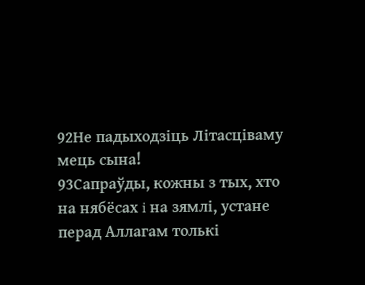92Не падыходзіць Літасціваму мець сына!
93Сапраўды, кожны з тых, хто на нябёсах i на зямлі, устане перад Аллагам толькі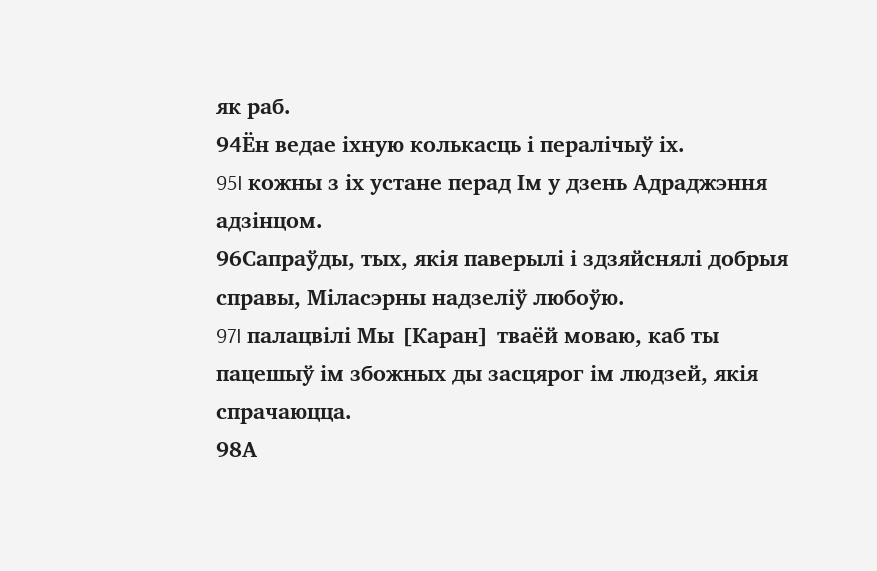як раб.
94Ён ведае іхную колькасць і пералічыў іх.
95I кожны з іх устане перад Ім у дзень Адраджэння адзінцом.
96Сапраўды, тых, якія паверылі і здзяйснялі добрыя справы, Міласэрны надзеліў любоўю.
97I палацвілі Мы [Каран] тваёй моваю, каб ты пацешыў ім збожных ды засцярог ім людзей, якія спрачаюцца.
98А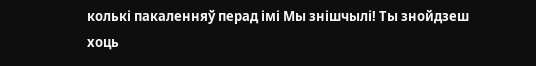колькі пакаленняў перад імі Мы знішчылі! Ты знойдзеш хоць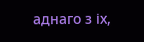аднаго з іх,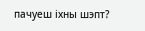пачуеш іхны шэпт?